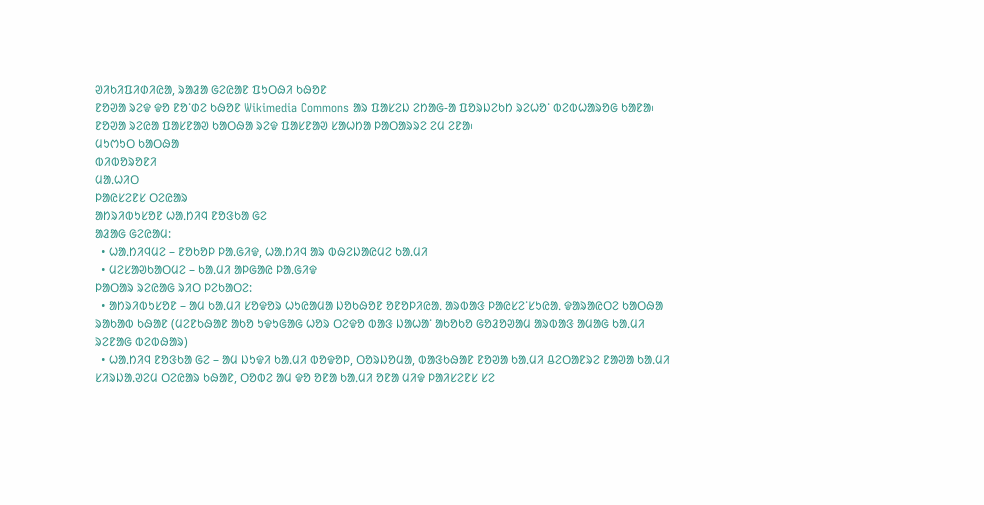ᱣᱤᱠᱤᱯᱤᱰᱤᱭᱟ, ᱨᱟᱲᱟ ᱜᱮᱭᱟᱱ ᱯᱩᱛᱷᱤ ᱠᱷᱚᱱ
ᱱᱚᱣᱟ ᱨᱮᱫ ᱫᱚ ᱱᱚᱸᱰᱮ ᱠᱷᱚᱱ Wikimedia Commons ᱟᱨ ᱯᱟᱥᱮᱡ ᱮᱴᱟᱜ-ᱟ ᱯᱚᱨᱡᱮᱠᱴ ᱨᱮᱦᱚᱸ ᱵᱮᱵᱦᱟᱨᱚᱜ ᱠᱟᱱᱟ᱾ ᱱᱚᱣᱟ ᱨᱮᱭᱟ ᱯᱟᱥᱱᱟᱣ ᱠᱟᱛᱷᱟ ᱨᱮᱫ ᱯᱟᱥᱱᱟᱣ ᱥᱟᱦᱴᱟ ᱞᱟᱛᱟᱨᱨᱮ ᱮᱢ ᱮᱱᱟ᱾
ᱢᱩᱬᱩᱛ ᱠᱟᱛᱷᱟ
ᱵᱤᱵᱚᱨᱚᱱᱤ
ᱢᱟᱹᱦᱤᱛ
ᱞᱟᱭᱥᱮᱱᱥ ᱛᱮᱭᱟᱨ
ᱟᱴᱨᱤᱵᱩᱥᱚᱱ ᱦᱟᱹᱴᱤᱧ ᱱᱚᱝᱠᱟ ᱜᱮ
ᱟᱲᱟᱜ ᱜᱮᱭᱟᱢ:
  • ᱦᱟᱹᱴᱤᱧᱢᱮ – ᱱᱚᱠᱚᱞ ᱞᱟᱹᱜᱤᱫ, ᱦᱟᱹᱴᱤᱧ ᱟᱨ ᱵᱷᱮᱡᱟᱭᱢᱮ ᱠᱟᱹᱢᱤ
  • ᱢᱮᱥᱟᱣᱠᱟᱛᱢᱮ – ᱠᱟᱹᱢᱤ ᱟᱞᱜᱟᱭ ᱞᱟᱹᱜᱤᱫ
ᱞᱟᱛᱟᱨ ᱨᱮᱭᱟᱜ ᱨᱤᱛ ᱞᱮᱠᱟᱛᱮ:
  • ᱟᱴᱨᱤᱵᱩᱥᱚᱱ – ᱟᱢ ᱠᱟᱹᱢᱤ ᱥᱚᱫᱚᱨ ᱦᱩᱭᱟᱢᱟ ᱡᱚᱠᱷᱚᱱ ᱚᱱᱚᱞᱤᱭᱟᱹ ᱟᱨᱵᱟᱝ ᱞᱟᱭᱥᱮᱸᱥᱩᱭᱟᱹ ᱫᱟᱨᱟᱭᱛᱮ ᱠᱟᱛᱷᱟ ᱨᱟᱠᱟᱵ ᱠᱷᱟᱱ (ᱢᱮᱱᱠᱷᱟᱱ ᱟᱠᱚ ᱩᱫᱩᱜᱟᱜ ᱦᱚᱨ ᱛᱮᱫᱚ ᱵᱟᱝ ᱡᱟᱦᱟᱸ ᱟᱠᱚᱠᱚ ᱜᱚᱲᱚᱣᱟᱢ ᱟᱨᱵᱟᱝ ᱟᱢᱟᱜ ᱠᱟᱹᱢᱤ ᱨᱮᱱᱟᱜ ᱵᱮᱵᱷᱟᱨ)
  • ᱦᱟᱹᱴᱤᱧ ᱱᱚᱝᱠᱟ ᱜᱮ – ᱟᱢ ᱡᱩᱫᱤ ᱠᱟᱹᱢᱤ ᱵᱚᱫᱚᱞ, ᱛᱚᱨᱡᱚᱢᱟ, ᱵᱟᱝᱠᱷᱟᱱ ᱱᱚᱣᱟ ᱠᱟᱹᱢᱤ ᱪᱮᱛᱟᱱᱨᱮ ᱱᱟᱣᱟ ᱠᱟᱹᱢᱤ ᱥᱤᱨᱡᱟᱹᱣᱮᱢ ᱛᱮᱭᱟᱨ ᱠᱷᱟᱱ, ᱛᱚᱵᱮ ᱟᱢ ᱫᱚ ᱚᱱᱟ ᱠᱟᱹᱢᱤ ᱚᱱᱟ ᱢᱤᱫ ᱞᱟᱤᱥᱮᱱᱥ ᱥᱮ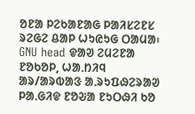ᱚᱱᱟ ᱞᱮᱠᱟᱱᱟᱜ ᱞᱟᱤᱥᱮᱱᱥ ᱨᱮᱜᱮ ᱪᱟᱞ ᱦᱩᱭᱩᱜ ᱛᱟᱢᱟ᱾
GNU head ᱫᱟᱣ ᱮᱢᱮᱱᱟ ᱱᱚᱠᱚᱞ, ᱦᱟᱹᱴᱤᱧ ᱟᱨ/ᱟᱨᱵᱟᱝ ᱟᱹᱨᱩᱯᱷᱮᱨᱟᱣ ᱞᱟᱹᱜᱤᱫ ᱱᱚᱶᱟ ᱱᱩᱛᱷᱤ ᱠᱚ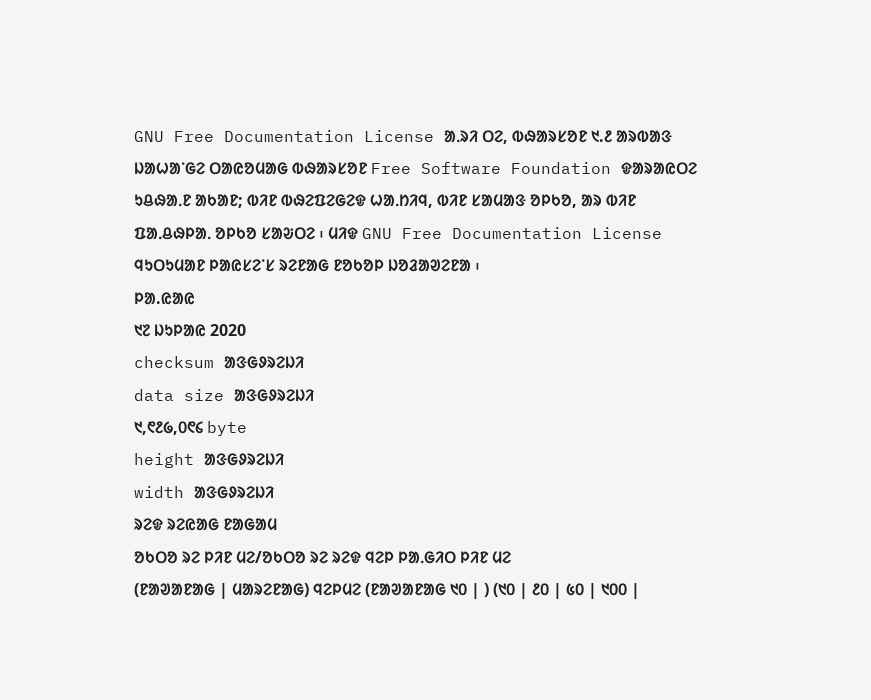GNU Free Documentation License ᱟᱹᱨᱤ ᱛᱮ, ᱵᱷᱟᱨᱥᱚᱱ ᱑.᱒ ᱟᱨᱵᱟᱝ ᱡᱟᱦᱟᱸᱜᱮ ᱛᱟᱭᱚᱢᱟᱜ ᱵᱷᱟᱨᱥᱚᱱ Free Software Foundation ᱫᱟᱨᱟᱭᱛᱮ ᱩᱪᱷᱟᱹᱱ ᱟᱠᱟᱱ; ᱵᱤᱱ ᱵᱷᱮᱯᱮᱜᱮᱫ ᱦᱟᱹᱴᱤᱧ, ᱵᱤᱱ ᱥᱟᱢᱟᱝ ᱚᱞᱠᱚ, ᱟᱨ ᱵᱤᱱ ᱯᱟᱹᱪᱷᱞᱟᱹ ᱚᱞᱠᱚ ᱥᱟᱶᱛᱮ ᱾ ᱢᱤᱫ GNU Free Documentation License ᱧᱩᱛᱩᱢᱟᱱ ᱞᱟᱭᱥᱮᱸᱥ ᱨᱮᱱᱟᱜ ᱱᱚᱠᱚᱞ ᱡᱚᱲᱟᱣᱮᱱᱟ ᱾
ᱞᱟ.ᱭᱟᱭ
᱑᱗ ᱡᱩᱞᱟᱭ 2020
checksum ᱟᱝᱜᱽᱨᱮᱡᱤ
data size ᱟᱝᱜᱽᱨᱮᱡᱤ
᱑,᱖᱒᱙,᱐᱖᱔ byte
height ᱟᱝᱜᱽᱨᱮᱡᱤ
width ᱟᱝᱜᱽᱨᱮᱡᱤ
ᱨᱮᱫ ᱨᱮᱭᱟᱜ ᱱᱟᱜᱟᱢ
ᱚᱠᱛᱚ ᱨᱮ ᱞᱤᱱ ᱢᱮ/ᱚᱠᱛᱚ ᱨᱮ ᱨᱮᱫ ᱧᱮᱞ ᱞᱟᱹᱜᱤᱛ ᱞᱤᱱ ᱢᱮ
(ᱱᱟᱣᱟᱱᱟᱜ | ᱢᱟᱨᱮᱱᱟᱜ) ᱧᱮᱞᱢᱮ (ᱱᱟᱣᱟᱱᱟᱜ ᱑᱐ | ) (᱑᱐ | ᱒᱐ | ᱕᱐ | ᱑᱐᱐ |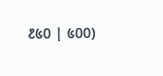᱒᱕᱐ | ᱕᱐᱐)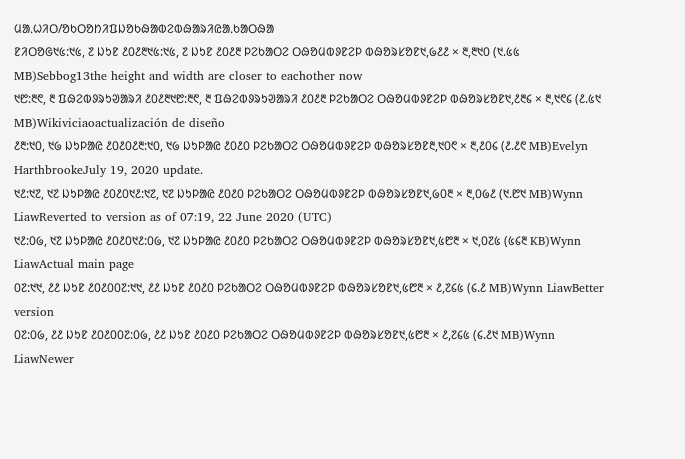ᱢᱟᱹᱦᱤᱛ/ᱚᱠᱛᱚᱴᱤᱯᱡᱚᱠᱷᱟᱵᱮᱵᱷᱟᱨᱤᱭᱟᱹᱠᱟᱛᱷᱟ
ᱱᱤᱛᱚᱜ᱑᱕:᱑᱕, ᱗ ᱡᱩᱱ ᱒᱐᱒᱓᱑᱕:᱑᱕, ᱗ ᱡᱩᱱ ᱒᱐᱒᱓ ᱞᱮᱠᱟᱛᱮ ᱛᱷᱚᱢᱵᱽᱱᱮᱞ ᱵᱷᱚᱨᱥᱚᱱ᱑,᱙᱒᱒ × ᱓,᱓᱑᱐ (᱑.᱕᱕ MB)Sebbog13the height and width are closer to eachother now
᱑᱘:᱓᱖, ᱓ ᱯᱷᱮᱵᱽᱨᱩᱣᱟᱨᱤ ᱒᱐᱒᱓᱑᱘:᱓᱖, ᱓ ᱯᱷᱮᱵᱽᱨᱩᱣᱟᱨᱤ ᱒᱐᱒᱓ ᱞᱮᱠᱟᱛᱮ ᱛᱷᱚᱢᱵᱽᱱᱮᱞ ᱵᱷᱚᱨᱥᱚᱱ᱑,᱒᱓᱔ × ᱓,᱑᱖᱔ (᱒.᱕᱑ MB)Wikiviciaoactualización de diseño
᱒᱓:᱑᱐, ᱑᱙ ᱡᱩᱞᱟᱭ ᱒᱐᱒᱐᱒᱓:᱑᱐, ᱑᱙ ᱡᱩᱞᱟᱭ ᱒᱐᱒᱐ ᱞᱮᱠᱟᱛᱮ ᱛᱷᱚᱢᱵᱽᱱᱮᱞ ᱵᱷᱚᱨᱥᱚᱱ᱓,᱑᱐᱖ × ᱓,᱒᱐᱔ (᱒.᱒᱖ MB)Evelyn HarthbrookeJuly 19, 2020 update.
᱑᱒:᱑᱗, ᱑᱗ ᱡᱩᱞᱟᱭ ᱒᱐᱒᱐᱑᱒:᱑᱗, ᱑᱗ ᱡᱩᱞᱟᱭ ᱒᱐᱒᱐ ᱞᱮᱠᱟᱛᱮ ᱛᱷᱚᱢᱵᱽᱱᱮᱞ ᱵᱷᱚᱨᱥᱚᱱ᱑,᱙᱐᱓ × ᱓,᱐᱙᱒ (᱑.᱘᱑ MB)Wynn LiawReverted to version as of 07:19, 22 June 2020 (UTC)
᱑᱒:᱐᱙, ᱑᱗ ᱡᱩᱞᱟᱭ ᱒᱐᱒᱐᱑᱒:᱐᱙, ᱑᱗ ᱡᱩᱞᱟᱭ ᱒᱐᱒᱐ ᱞᱮᱠᱟᱛᱮ ᱛᱷᱚᱢᱵᱽᱱᱮᱞ ᱵᱷᱚᱨᱥᱚᱱ᱑,᱕᱘᱓ × ᱑,᱐᱗᱕ (᱕᱔᱓ KB)Wynn LiawActual main page
᱐᱗:᱑᱑, ᱒᱒ ᱡᱩᱱ ᱒᱐᱒᱐᱐᱗:᱑᱑, ᱒᱒ ᱡᱩᱱ ᱒᱐᱒᱐ ᱞᱮᱠᱟᱛᱮ ᱛᱷᱚᱢᱵᱽᱱᱮᱞ ᱵᱷᱚᱨᱥᱚᱱ᱑,᱕᱘᱓ × ᱒,᱗᱔᱕ (᱔.᱒ MB)Wynn LiawBetter version
᱐᱗:᱐᱙, ᱒᱒ ᱡᱩᱱ ᱒᱐᱒᱐᱐᱗:᱐᱙, ᱒᱒ ᱡᱩᱱ ᱒᱐᱒᱐ ᱞᱮᱠᱟᱛᱮ ᱛᱷᱚᱢᱵᱽᱱᱮᱞ ᱵᱷᱚᱨᱥᱚᱱ᱑,᱕᱘᱓ × ᱒,᱗᱔᱕ (᱔.᱒᱑ MB)Wynn LiawNewer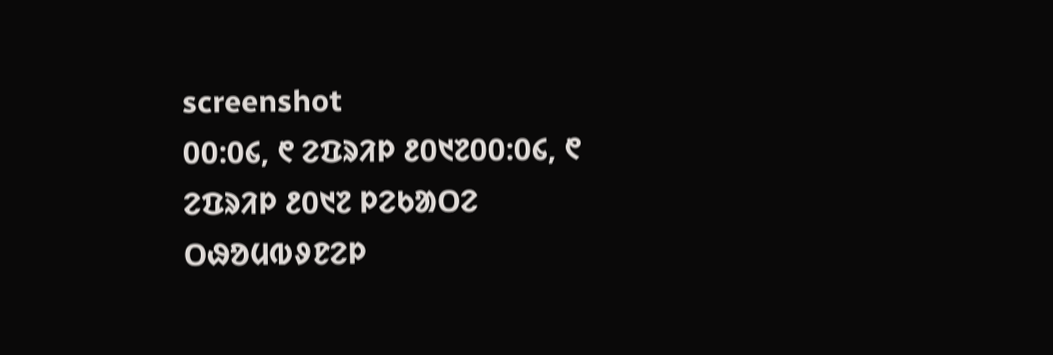screenshot
᱐᱐:᱐᱔, ᱖ ᱮᱯᱨᱤᱞ ᱒᱐᱑᱗᱐᱐:᱐᱔, ᱖ ᱮᱯᱨᱤᱞ ᱒᱐᱑᱗ ᱞᱮᱠᱟᱛᱮ ᱛᱷᱚᱢᱵᱽᱱᱮᱞ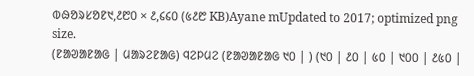ᱵᱷᱚᱨᱥᱚᱱ᱑,᱒᱘᱐ × ᱒,᱔᱔᱐ (᱕᱒᱘ KB)Ayane mUpdated to 2017; optimized png size.
(ᱱᱟᱣᱟᱱᱟᱜ | ᱢᱟᱨᱮᱱᱟᱜ) ᱧᱮᱞᱢᱮ (ᱱᱟᱣᱟᱱᱟᱜ ᱑᱐ | ) (᱑᱐ | ᱒᱐ | ᱕᱐ | ᱑᱐᱐ | ᱒᱕᱐ |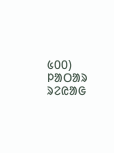᱕᱐᱐)
ᱞᱟᱛᱟᱨ ᱨᱮᱭᱟᱜ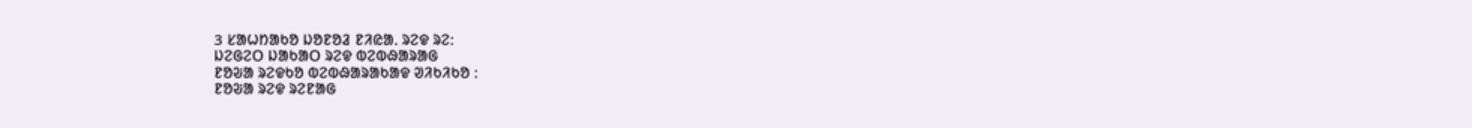3 ᱥᱟᱦᱴᱟᱠᱚ ᱡᱚᱱᱚᱲ ᱱᱤᱭᱟᱹ ᱨᱮᱫ ᱨᱮ:
ᱡᱮᱜᱮᱛ ᱡᱟᱠᱟᱛ ᱨᱮᱫ ᱵᱮᱵᱷᱟᱨᱟᱜ
ᱱᱚᱶᱟ ᱨᱮᱫᱠᱚ ᱵᱮᱵᱷᱟᱨᱟᱠᱟᱫ ᱣᱤᱠᱤᱠᱚ :
ᱱᱚᱶᱟ ᱨᱮᱫ ᱨᱮᱱᱟᱜ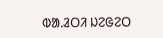ᱵᱟᱹᱲᱛᱤ ᱡᱮᱜᱮᱛ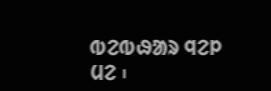ᱵᱮᱵᱷᱟᱨ ᱧᱮᱞ ᱢᱮ ᱾